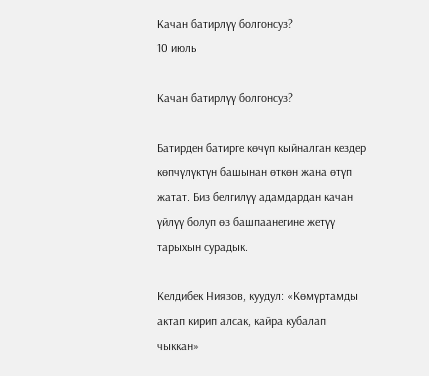Качан батирлүү болгонсуз?
10 июль

Качан батирлүү болгонсуз?

Батирден батирге көчүп кыйналган кездер көпчүлүктүн башынан өткөн жана өтүп жатат. Биз белгилүү адамдардан качан үйлүү болуп өз башпаанегине жетүү тарыхын сурадык.

Келдибек Ниязов, куудул: «Көмүртамды актап кирип алсак, кайра кубалап чыккан»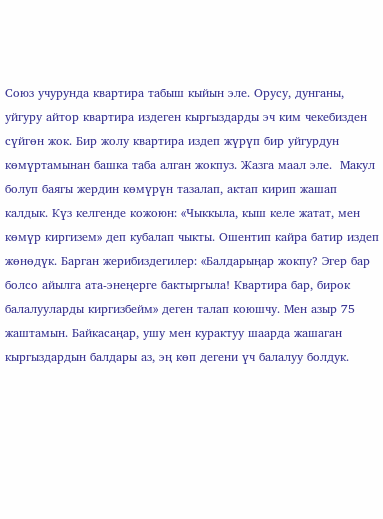Союз учурунда квартира табыш кыйын эле. Орусу, дунганы, уйгуру айтор квартира издеген кыргыздарды эч ким чекебизден сүйгөн жок. Бир жолу квартира издеп жүрүп бир уйгурдун көмүртамынан башка таба алган жокпуз. Жазга маал эле.  Макул болуп баягы жердин көмүрүн тазалап, актап кирип жашап калдык. Күз келгенде кожоюн: «Чыккыла, кыш келе жатат, мен көмүр киргизем» деп кубалап чыкты. Ошентип кайра батир издеп жөнөдүк. Барган жерибиздегилер: «Балдарыңар жокпу? Эгер бар болсо айылга ата-энеңерге бактыргыла! Квартира бар, бирок балалууларды киргизбейм» деген талап коюшчу. Мен азыр 75 жаштамын. Байкасаңар, ушу мен курактуу шаарда жашаган кыргыздардын балдары аз, эң көп дегени үч балалуу болдук.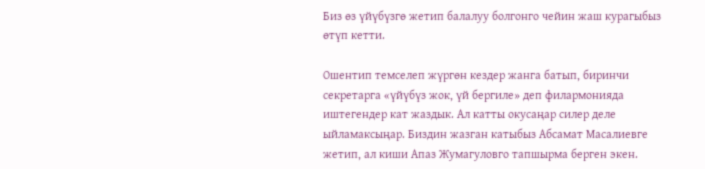Биз өз үйүбүзгө жетип балалуу болгонго чейин жаш курагыбыз өтүп кетти.

Ошентип темселеп жүргөн кездер жанга батып, биринчи секретарга «үйүбүз жок, үй бергиле» деп филармонияда иштегендер кат жаздык. Ал катты окусаңар силер деле ыйламаксыңар. Биздин жазган катыбыз Абсамат Масалиевге жетип, ал киши Апаз Жумагуловго тапшырма берген экен.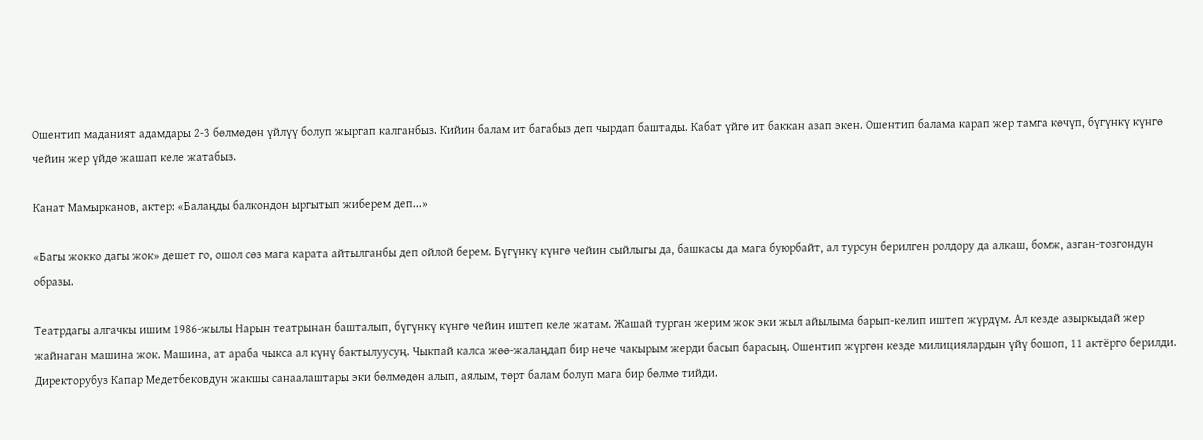Ошентип маданият адамдары 2-3 бөлмөдөн үйлүү болуп жыргап калганбыз. Кийин балам ит багабыз деп чырдап баштады. Кабат үйгө ит баккан азап экен. Ошентип балама карап жер тамга көчүп, бүгүнкү күнгө чейин жер үйдө жашап келе жатабыз.

Канат Мамырканов, актер: «Балаңды балкондон ыргытып жиберем деп...»

«Багы жокко дагы жок» дешет го, ошол сөз мага карата айтылганбы деп ойлой берем. Бүгүнкү күнгө чейин сыйлыгы да, башкасы да мага буюрбайт, ал турсун берилген ролдору да алкаш, бомж, азган-тозгондун образы.

Театрдагы алгачкы ишим 1986-жылы Нарын театрынан башталып, бүгүнкү күнгө чейин иштеп келе жатам. Жашай турган жерим жок эки жыл айылыма барып-келип иштеп жүрдүм. Ал кезде азыркыдай жер жайнаган машина жок. Машина, ат араба чыкса ал күнү бактылуусуң. Чыкпай калса жөө-жалаңдап бир нече чакырым жерди басып барасың. Ошентип жүргөн кезде милициялардын үйү бошоп, 11 актёрго берилди. Директорубуз Капар Медетбековдун жакшы санаалаштары эки бөлмөдөн алып, аялым, төрт балам болуп мага бир бөлмө тийди.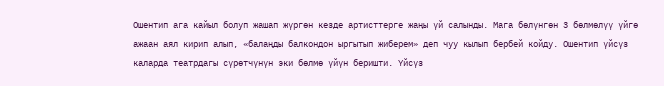Ошентип ага кайыл болуп жашап жүргөн кезде артисттерге жаңы үй салынды. Мага бөлүнгөн 3 бөлмөлүү үйгө ажаан аял кирип алып, «балаңды балкондон ыргытып жиберем» деп чуу кылып бербей койду. Ошентип үйсүз каларда театрдагы сүрөтчүнүн эки бөлмө үйүн беришти. Үйсүз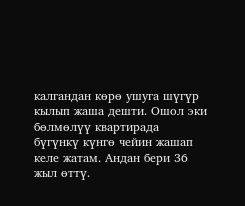калгандан көрө ушуга шүгүр кылып жаша дешти. Ошол эки бөлмөлүү квартирада бүгүнкү күнгө чейин жашап келе жатам. Андан бери 36 жыл өттү.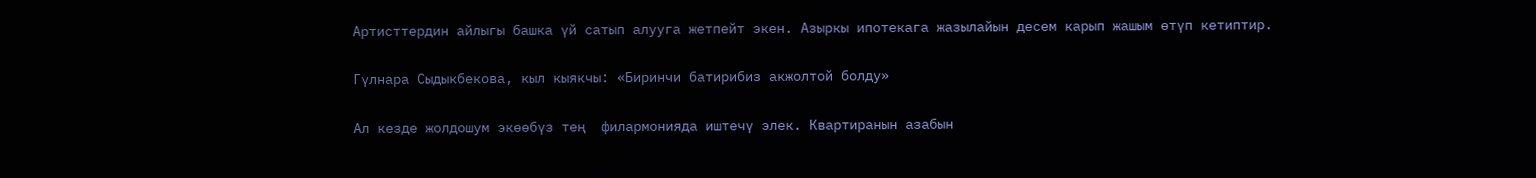Артисттердин айлыгы башка үй сатып алууга жетпейт экен. Азыркы ипотекага жазылайын десем карып жашым өтүп кетиптир.

Гүлнара Сыдыкбекова, кыл кыякчы: «Биринчи батирибиз акжолтой болду»

Ал кезде жолдошум экөөбүз тең  филармонияда иштечү элек. Квартиранын азабын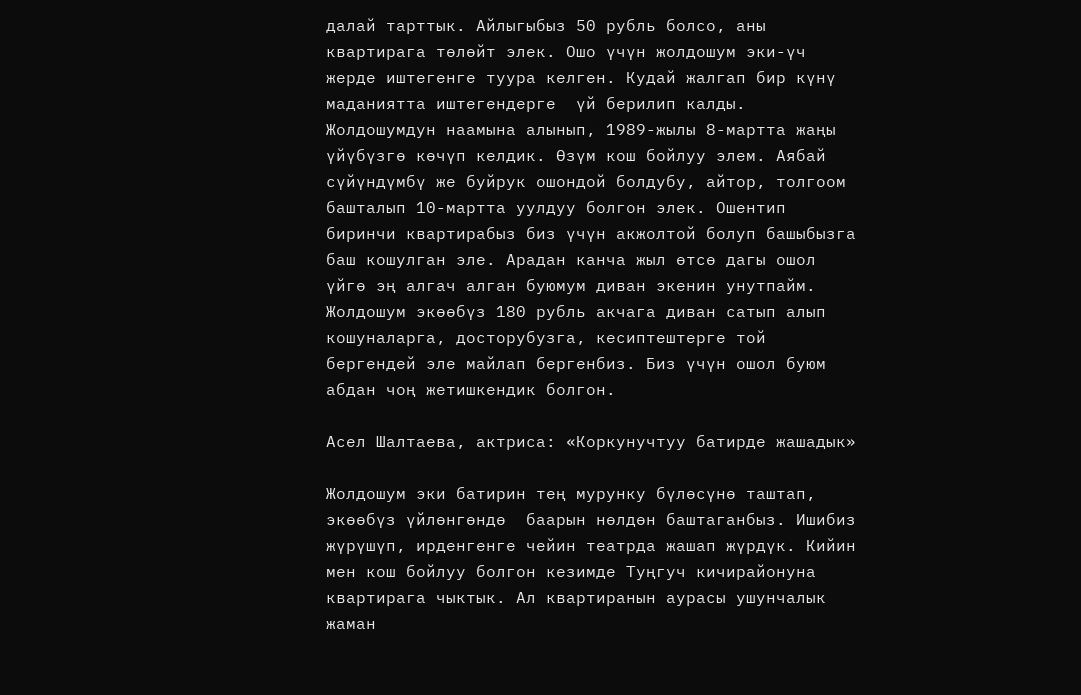далай тарттык. Айлыгыбыз 50 рубль болсо, аны квартирага төлөйт элек. Ошо үчүн жолдошум эки-үч жерде иштегенге туура келген. Кудай жалгап бир күнү маданиятта иштегендерге  үй берилип калды. Жолдошумдун наамына алынып, 1989-жылы 8-мартта жаңы үйүбүзгө көчүп келдик. Өзүм кош бойлуу элем. Аябай сүйүндүмбү же буйрук ошондой болдубу, айтор, толгоом башталып 10-мартта уулдуу болгон элек. Ошентип биринчи квартирабыз биз үчүн акжолтой болуп башыбызга баш кошулган эле. Арадан канча жыл өтсө дагы ошол үйгө эң алгач алган буюмум диван экенин унутпайм. Жолдошум экөөбүз 180 рубль акчага диван сатып алып кошуналарга, досторубузга, кесиптештерге той бергендей эле майлап бергенбиз. Биз үчүн ошол буюм абдан чоң жетишкендик болгон.

Асел Шалтаева, актриса: «Коркунучтуу батирде жашадык»

Жолдошум эки батирин тең мурунку бүлөсүнө таштап, экөөбүз үйлөнгөндө  баарын нөлдөн баштаганбыз. Ишибиз жүрүшүп, ирденгенге чейин театрда жашап жүрдүк. Кийин мен кош бойлуу болгон кезимде Туңгуч кичирайонуна квартирага чыктык. Ал квартиранын аурасы ушунчалык жаман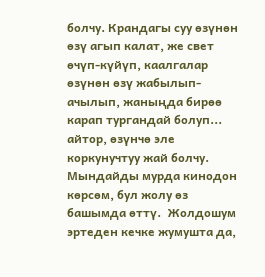болчу. Крандагы суу өзүнөн өзү агып калат, же свет өчүп-күйүп, каалгалар өзүнөн өзү жабылып-ачылып, жаныңда бирөө карап тургандай болуп... айтор, өзүнчө эле коркунучтуу жай болчу. Мындайды мурда кинодон көрсөм, бул жолу өз башымда өттү.  Жолдошум эртеден кечке жумушта да,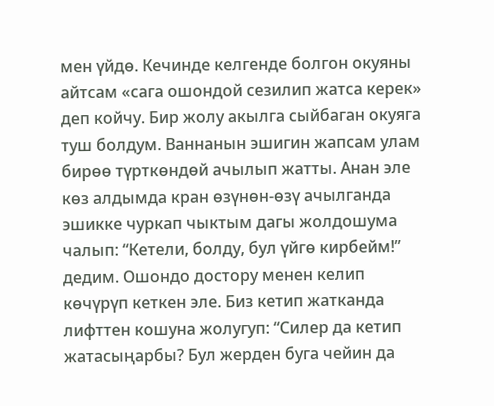мен үйдө. Кечинде келгенде болгон окуяны айтсам «сага ошондой сезилип жатса керек» деп койчу. Бир жолу акылга сыйбаган окуяга туш болдум. Ваннанын эшигин жапсам улам бирөө түрткөндөй ачылып жатты. Анан эле көз алдымда кран өзүнөн-өзү ачылганда эшикке чуркап чыктым дагы жолдошума чалып: “Кетели, болду, бул үйгө кирбейм!” дедим. Ошондо достору менен келип көчүрүп кеткен эле. Биз кетип жатканда лифттен кошуна жолугуп: “Силер да кетип жатасыңарбы? Бул жерден буга чейин да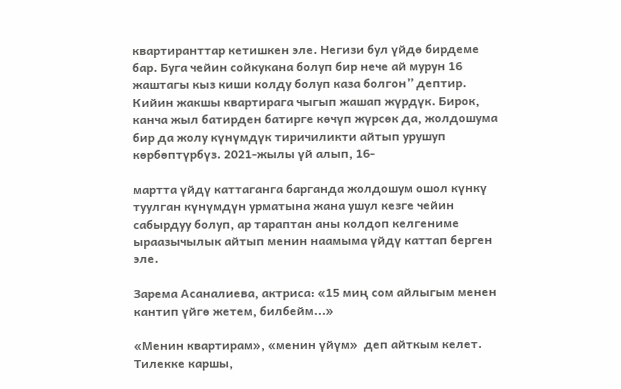квартиранттар кетишкен эле. Негизи бул үйдө бирдеме бар. Буга чейин сойкукана болуп бир нече ай мурун 16 жаштагы кыз киши колду болуп каза болгон” дептир. Кийин жакшы квартирага чыгып жашап жүрдүк. Бирок, канча жыл батирден батирге көчүп жүрсөк да, жолдошума бир да жолу күнүмдүк тиричиликти айтып урушуп көрбөптүрбүз. 2021-жылы үй алып, 16-

мартта үйдү каттаганга барганда жолдошум ошол күнкү туулган күнүмдүн урматына жана ушул кезге чейин сабырдуу болуп, ар тараптан аны колдоп келгениме  ыраазычылык айтып менин наамыма үйдү каттап берген эле.

Зарема Асаналиева, актриса: «15 миң сом айлыгым менен кантип үйгө жетем, билбейм...»

«Менин квартирам», «менин үйүм»  деп айткым келет. Тилекке каршы,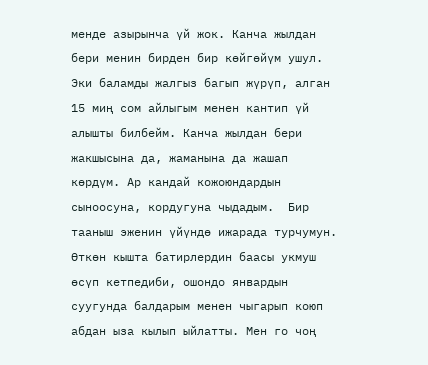менде азырынча үй жок. Канча жылдан бери менин бирден бир көйгөйүм ушул. Эки баламды жалгыз багып жүрүп, алган 15 миң сом айлыгым менен кантип үй алышты билбейм. Канча жылдан бери жакшысына да, жаманына да жашап көрдүм. Ар кандай кожоюндардын сыноосуна, кордугуна чыдадым.  Бир тааныш эженин үйүндө ижарада турчумун. Өткөн кышта батирлердин баасы укмуш өсүп кетпедиби, ошондо январдын суугунда балдарым менен чыгарып коюп абдан ыза кылып ыйлатты. Мен го чоң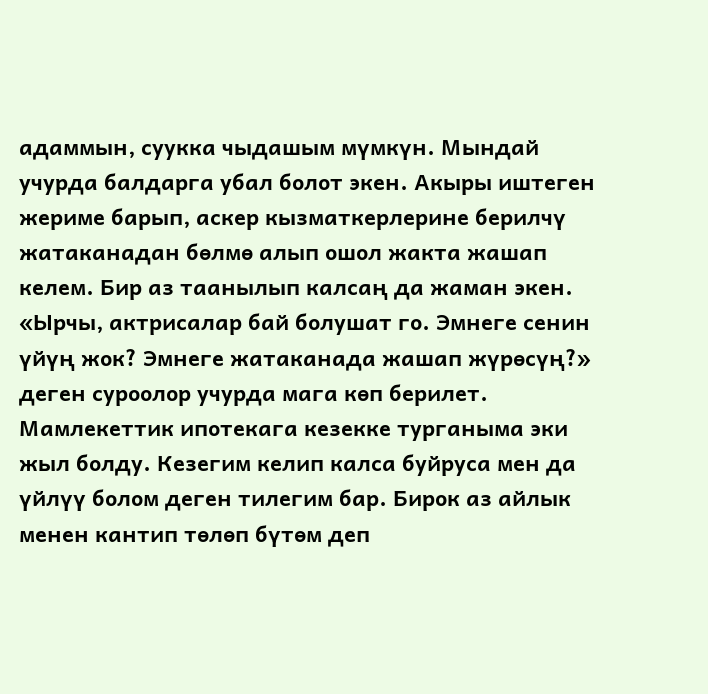адаммын, суукка чыдашым мүмкүн. Мындай учурда балдарга убал болот экен. Акыры иштеген жериме барып, аскер кызматкерлерине берилчү жатаканадан бөлмө алып ошол жакта жашап келем. Бир аз таанылып калсаң да жаман экен.  «Ырчы, актрисалар бай болушат го. Эмнеге сенин үйүң жок? Эмнеге жатаканада жашап жүрөсүң?» деген суроолор учурда мага көп берилет. Мамлекеттик ипотекага кезекке турганыма эки жыл болду. Кезегим келип калса буйруса мен да үйлүү болом деген тилегим бар. Бирок аз айлык менен кантип төлөп бүтөм деп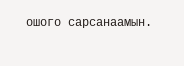ошого сарсанаамын.